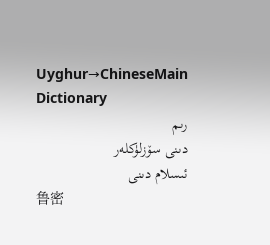Uyghur→ChineseMain Dictionary
رىم
دىنى سۆزلۈكلەر
ئىسلام دىنى
鲁密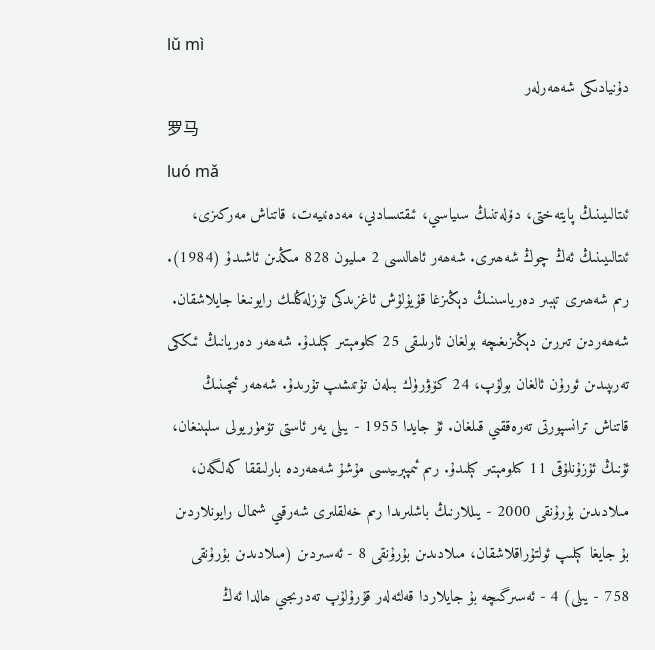lǔ mì
دۇنيادىكى شەھەرلەر
罗马
luó mǎ
ئىتالىيىنىڭ پايتەختى، دۆلەتنىڭ سىياسىي، ئىقتىسادىي، مەدەنىيەت، قاتناش مەركىزى، ئىتالىيىنىڭ ئەڭ چوڭ شەھىرى. شەھەر ئاھالىسى 2 مىليون 828 مىڭدىن ئاشىدۇ (1984). رىم شەھىرى تېبىر دەرياسىنىڭ دېڭىزغا قۇيۇلۇش ئاغزىدكى تۈزلەڭلىك رايونىغا جايلاشقان. شەھەردىن تىررىن دېڭىزىغىچە بولغان ئارىلىقى 25 كىلومېتىر كېلىدۇ. شەھەر دەريانىڭ ئىككى تەرىپىدىن ئورۇن ئالغان بولۇپ، 24 كۆۋرۈك بىلەن تۇتىشىپ تۇرىدۇ. شەھەر ئىچىنىڭ قاتناش ترانسپورتى تەرەققىي قىلغان. ئۇ جايدا 1955 - يىلى يەر ئاستى تۆمۈريولى سلېىنغان، ئۇنىڭ ئۇزۇنلۇقى 11 كىلومېتىر كېلىدۇ. رىم ئىمپېرىيىسى مۇشۇ شەھەردە بارلىققا كەلگەن، مىلادىدىن بۇرۇنقى 2000 - يىللارنىڭ باشلىرىدا رىم خەلقلىرى شەرقىي شىمال رايونلاردىن بۇ جايغا كېلىپ ئولتۇراقلاشقان، مىلادىدىن بۇرۇنقى 8 - ئەسىردىن (مىلادىدىن بۇرۇنقى 758 - يىلى) 4 - ئەسىرگىچە بۇ جايلاردا قەلئەلەر قۇرۇلۇپ تەدرىجىي ھالدا ئەڭ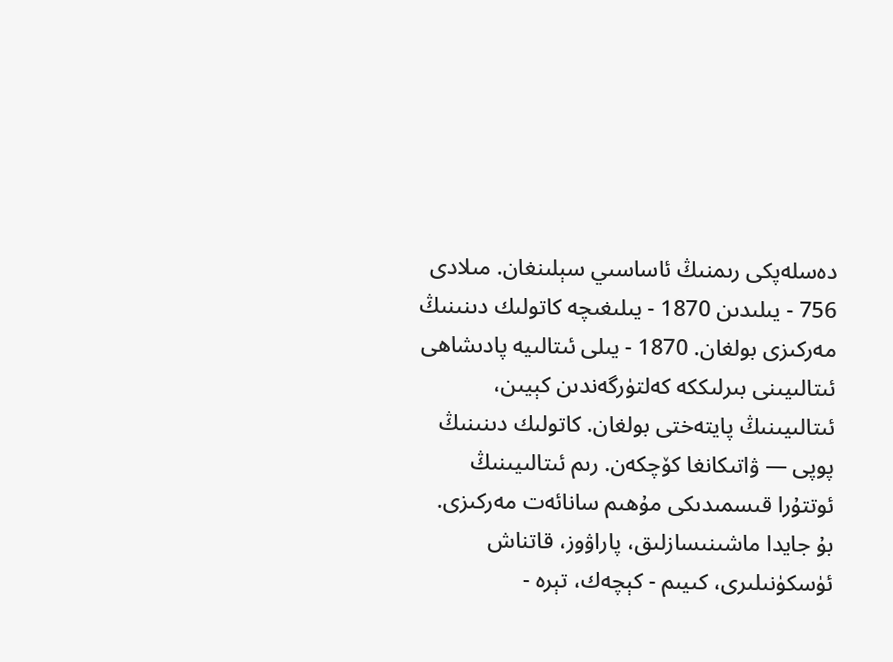دەسلەپكى رىمنىڭ ئاساسىي سېلىنغان. مىلادى 756 - يىلىدىن 1870 - يىلىغىچە كاتولىك دىنىنىڭ مەركىزى بولغان. 1870 - يىلى ئىتالىيە پادىشاھى ئىتالىيىنى بىرلىككە كەلتۈرگەندىن كېيىن، ئىتالىيىنىڭ پايتەختى بولغان. كاتولىك دىنىنىڭ پوپى — ۋاتىكانغا كۆچكەن. رىم ئىتالىيىنىڭ ئوتتۇرا قىسمىدىكى مۇھىم سانائەت مەركىزى. بۇ جايدا ماشىنىسازلىق، پاراۋوز، قاتناش ئۈسكۈنىلىرى، كىيىم - كېچەك، تېرە -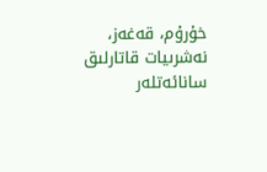خۇرۇم، قەغەز، نەشرىيات قاتارلىق سانائەتلەر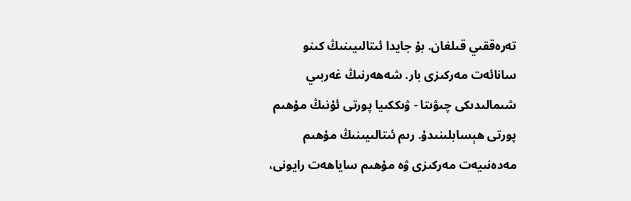تەرەققىي قىلغان. بۇ جايدا ئىتالىيىنىڭ كىنو سانائەت مەركىزى بار. شەھەرنىڭ غەربىي شىمالىدىكى چىۋىتا - ۋىككىيا پورتى ئۇنىڭ مۇھىم پورتى ھېسابلىنىدۇ. رىم ئىتالىيىنىڭ مۇھىم مەدەنىيەت مەركىزى ۋە مۇھىم ساياھەت رايونى،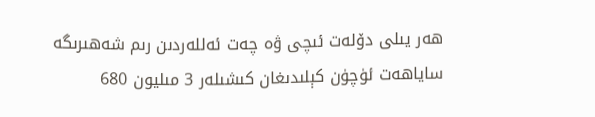ھەر يىلى دۆلەت ئىچى ۋە چەت ئەللەردىن رىم شەھىرىگە ساياھەت ئۈچۈن كېلىدىغان كىشىلەر 3 مىليون 680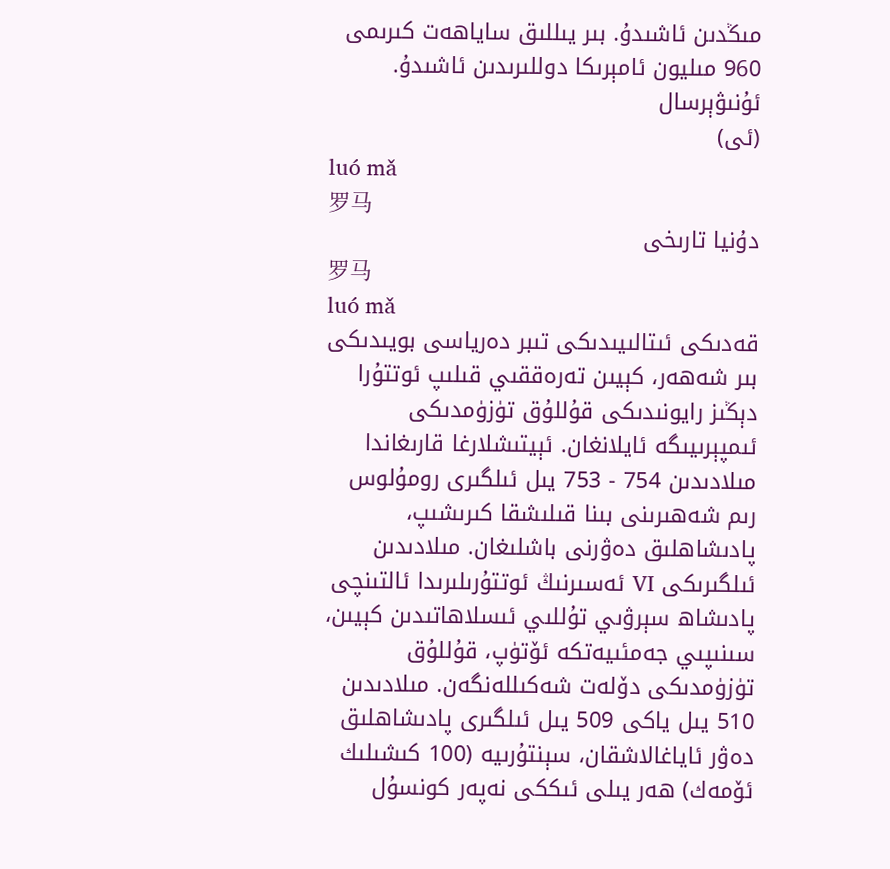مىڭدىن ئاشىدۇ. بىر يىللىق ساياھەت كىرىمى 960 مىليون ئامېرىكا دوللىرىدىن ئاشىدۇ.
ئۇنىۋېرسال
(ئى)
luó mǎ
罗马
دۇنيا تارىخى
罗马
luó mǎ
قەدىكى ئىتالىيىدىكى تىبر دەرياسى بويىدىكى بىر شەھەر، كېيىن تەرەققىي قىلىپ ئوتتۇرا دېڭىز رايونىدىكى قۇللۇق تۈزۈمدىكى ئىمپېرىيىگە ئايلانغان. ئېيتىشلارغا قارىغاندا مىلادىدىن 754 - 753 يىل ئىلگىرى رومۇلوس رىم شەھىرىنى بىنا قىلىشقا كىرىشىپ، پادىشاھلىق دەۋرنى باشلىغان. مىلادىدىن ئىلگىرىكى Ⅵ ئەسىرنىڭ ئوتتۇرىلىرىدا ئالتىنچى پادىشاھ سېرۋىي تۇللىي ئىسلاھاتىدىن كېيىن، سىنىپىي جەمئىيەتكە ئۆتۈپ، قۇللۇق تۈزۈمدىكى دۆلەت شەكىللەنگەن. مىلادىدىن 510 يىل ياكى 509 يىل ئىلگىرى پادىشاھلىق دەۋر ئاياغالاشقان، سېنتۇرىيە (100 كىشىلىك ئۆمەك) ھەر يىلى ئىككى نەپەر كونسۇل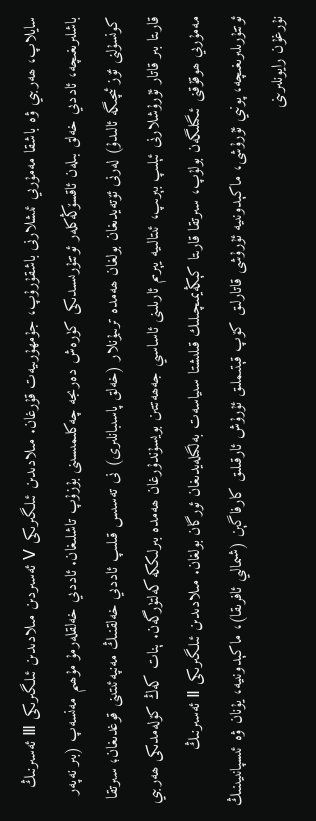سايلاپ، ھەربىي ۋە باشقا مەمۇرىي ئىشلارنى باشقۇرۇپ، جۇمھۇرىيەت قۇرغان. مىلادىدىن ئىلگىرىكى Ⅴ ئەسىردىن مىلادىدىن ئىلگىرىكى Ⅲ ئەسىرنىڭ باشلىرىغىچە، ئاددىي خەلق بىلەن ئاقسۆڭەكلەر ئوتتۇرىسىدىكى كۈرەش دەرىجە چەكلىمىسىنى بۇزۇپ تاشلىغان. ئاددىي خەلقلەرمۇ مۇھىم مەنسەپ (بىر نەپەر كونسۇلنى ئۆز ئىچىگە ئالىدۇ) لەرنى ئۆتەيدىغان بولغان ھەمدە ترىبۇنلار (خەلق پاسىبانلىرى) نى تەسىس قىلىپ ئاددىي خەلقنىڭ مەنپەئىتىنى قوغدىغان؛ سىرتقا قارىتا بىر قاتار ئۇرۇشلارنى ئېلىپ بېرىپ، ئىتالىيە يېرىم ئارىلىنى ئاساسىي جەھەتتىن بويسۇندۇرغان ھەمدە بىرلىككە كەلتۈرگەن. ېنات كەڭ كۆلەمدىكى ھەربىي مەمۇرىي ھوقۇقنى ئىگىلىگەن بولۇپ، سىرتقا قارىتا كېڭەيمىچىلىك قىلىشتا سىياسەت بەلگىلەيدىغان ئورگان بولغان. مىلادىدىن ئىلگىرىكى Ⅱ ئەسىرنىڭ ئوتتۇرىلىرىغىچە، پونىي ئۇرۇشى، ماكېدونىيە ئۇرۇشى قاتارلىق كۆپ قېتىملىق ئۇرۇش ئارقىلىق كارفاگېن (شىمالىي ئافرىقا)، ماكېدونىيە، يۇنان ۋە ئىسپانىيىنىڭ نۇرغۇن رايونلىرىنى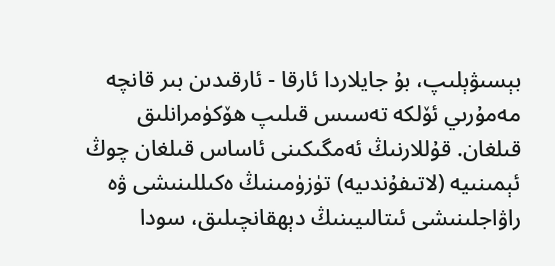بېسىۋېلىپ، بۇ جايلاردا ئارقا - ئارقىدىن بىر قانچە مەمۇرىي ئۆلكە تەسىس قىلىپ ھۆكۈمرانلىق قىلغان. قۇللارنىڭ ئەمگىكىنى ئاساس قىلغان چوڭ ئېمىنىيە (لاتىفۇندىيە) تۈزۈمىنىڭ ەكىللىنىشى ۋە راۋاجلىنىشى ئىتالىيىنىڭ دېھقانچىلىق، سودا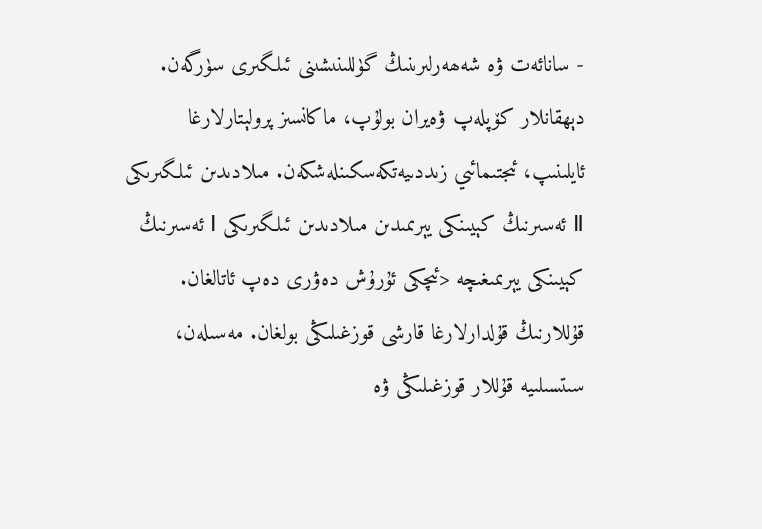- سانائەت ۋە شەھەرلىرىنىڭ گۈللىنىشىنى ئىلگىرى سۈرگەن. دېھقانلار كۆپلەپ ۋەيران بولۇپ، ماكانسىز پرولېتارلارغا ئايلىنىپ، ئىجتىمائىي زىددىيەتكەسكىنلەشكەن. مىلادىدىن ئىلگىرىكى Ⅱ ئەسىرنىڭ كېيىنكى يېرىمىدىن مىلادىدىن ئىلگىرىكى Ⅰ ئەسىرنىڭ كېيىنكى يېرىمىغىچە <ئىچكى ئۇرۇش دەۋرى دەپ ئاتالغان. قۇللارنىڭ قۇلدارلارغا قارشى قوزغىلىڭى بولغان. مەسىلەن، سىتسىلىيە قۇللار قوزغىلىڭى ۋە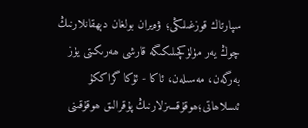سپارتاك قوزغىلىڭى؛ ۋەيران بولغان دېھقانلارنىڭ چوڭ يەر مۈلۈكچىلىكىگە قارشى ھەرىكىتى يۈز بەرگەن، مەسىلەن، ئاكا - ئۇكا گراككۇ ئىسلاھاتى؛ھوقۇقسىزلارنىڭ پۇقرالىق ھوقۇقىنى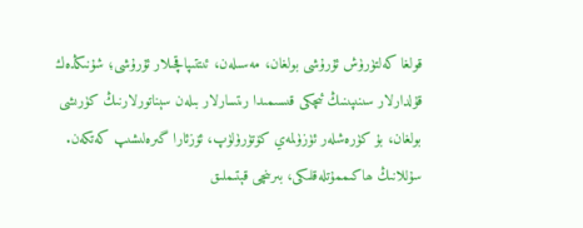قولغا كەلتۈرۈش ئۇرۇشى بولغان، مەسىلەن، ئىتتىپاقچىلار ئۇرۇشى؛ شۇنىڭدەك قۇلدارلار سىنىپىنىڭ ئىچكى قىسىمىدا رىتسارلار بىلەن سېناتورلارنىڭ كۈرىشى بولغان، بۇ كۈرەشلەر ئۈزۈلمەي كۆتۈرۈلۈپ، ئۆزئارا گىرەلىشىپ كەتكەن. سۇللانىڭ ھاكىممۇتلەقلىكى، بىرىنچى قېتىملىق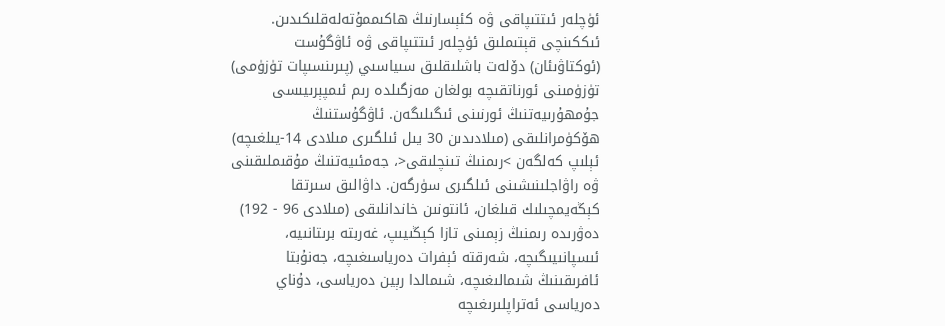ئۈچلەر ئىتتىپاقى ۋە كئېسارنىڭ ھاكىممۇتەلەقلىكىدىن. ئىككىنچى قېتىملىق ئۈچلەر ئىتتىپاقى ۋە ئاۋگۇست (ئوكتاۋىئان) دۆلەت باشلىقلىق سىياسىي (پىرىنسىپات تۈزۈمى) تۈزۈمىنى ئورناتقىچە بولغان مەزگىلدە رىم ئىمپېرىيىسى جۇمھۇرىيەتنىڭ ئورنىنى ئىگىلىگەن. ئاۋگۇستنىڭ ھۆكۈمرانلىقى (مىلادىدىن 30 يىل ئىلگىرى مىلادى 14-يىلغىچە) ئېلىپ كەلگەن >رىمنىڭ تىنچلىقى<، جەمئىيەتنىڭ مۇقىملىقىنى ۋە راۋاجلىنىشىنى ئىلگىرى سۈرگەن. داۋالىق سىرتقا كېڭەيمچىلىك قىلغان، ئانتونىن خاندانلىقى (مىلادى 96 - 192) دەۋرىدە رىمنىڭ زېمىنى تازا كېڭىيىپ، غەربتە برىتانىيە، ئىسپانىيىگىچە، شەرقتە ئېفرات دەرياسىغىچە، جەنۇبتا ئافرىقىنىڭ شىمالىغىچە، شىمالدا رېين دەرياسى، دۇناي دەرياسى ئەتراپلىرىغىچە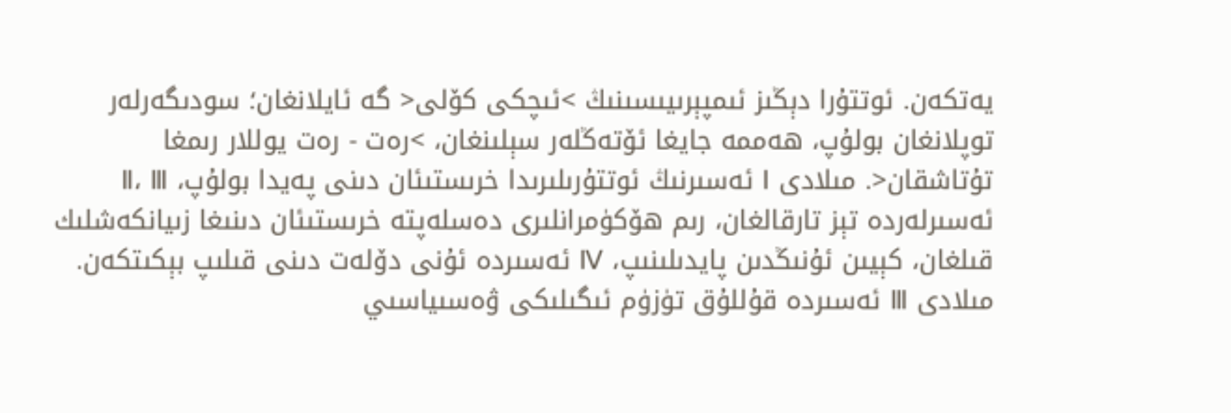يەتكەن. ئوتتۇرا دېڭىز ئىمپېرىيىسىنىڭ >ئىچكى كۆلى< گە ئايلانغان؛ سودىگەرلەر توپلانغان بولۇپ، ھەممە جايغا ئۆتەڭلەر سېلىنغان، >رەت - رەت يوللار رىمغا تۇتاشقان<. مىلادى Ⅰ ئەسىرنىڭ ئوتتۇرىلىرىدا خرىستىئان دىنى پەيدا بولۇپ، Ⅱ، Ⅲ ئەسىرلەردە تېز تارقالغان، رىم ھۆكۈمرانلىرى دەسلەپتە خرىستىئان دىنىغا زىيانكەشلىك قىلغان، كېيىن ئۇنىڭدىن پايدىلىنىپ، Ⅳ ئەسىردە ئۇنى دۆلەت دىنى قىلىپ بېكىتكەن. مىلادى Ⅲ ئەسىردە قۇللۇق تۈزۈم ئىگىلىكى ۋەسىياسىي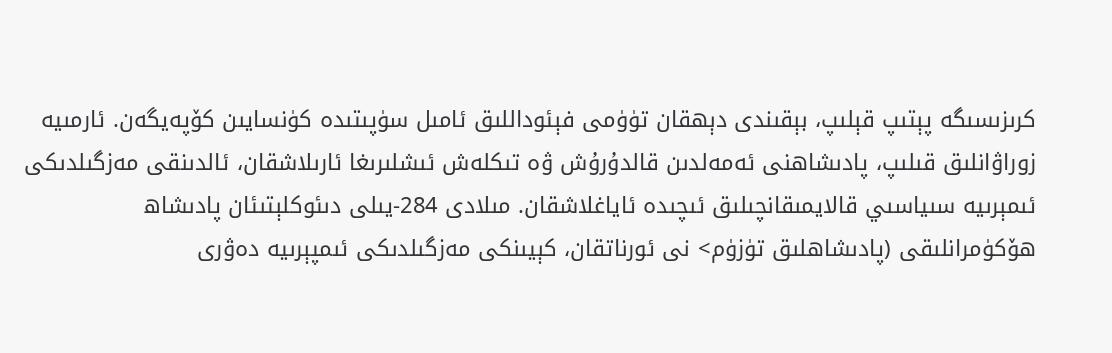كرىزىسىگە پېتىپ قېلىپ، بېقىندى دېھقان تۈۈمى فېئوداللىق ئامىل سۈپىتىدە كۈنسايىن كۆپەيگەن. ئارمىيە زوراۋانلىق قىلىپ، پادىشاھنى ئەمەلدىن قالدۇرۇش ۋە تىكلەش ئىشلىرىغا ئارىلاشقان، ئالدىنقى مەزگىلدىكى ئىمېرىيە سىياسىي قالايمىقانچىلىق ئىچىدە ئاياغلاشقان. مىلادى 284-يىلى دىئوكلېتىئان پادىشاھ ھۆكۈمرانلىقى (پادىشاھلىق تۈزۈم> نى ئورناتقان، كېيىنكى مەزگىلدىكى ئىمپېرىيە دەۋرى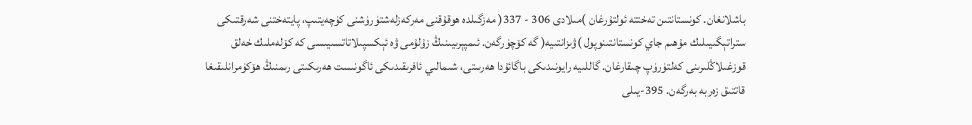باشلانغان. كونستانتىن تەختتە ئولتۇرغان )مىلادى 306 - 337( مەزگىلدە ھوقۇقنى مەركەزلەشتۈرۈشنى كۈچەيتىپ، پايتەختنى شەرقتىكى ستراتېگىيىلىك مۇھىم جاي كونستانتىنوپول )ۋىزانتىيە( گە كۆچۈرگەن. ئىمپېرىيىنىڭ زۇلۇمى ۋە ئېكسپىلاتاتسىيىسى كە كۆلەملىك خەلق قوزغىلاڭلىرىنى كەلتۈرۈپ چىقارغان. گاللىيە رايونىدىكى باگائۇدا ھەرىىتى، شىمالىي ئافرىقىدىكى ئاگونىست ھەرىكىتى رىمنىڭ ھۆكۈمرانلىقىغا قاتتىق زەربە بەرگەن. 395-يىلى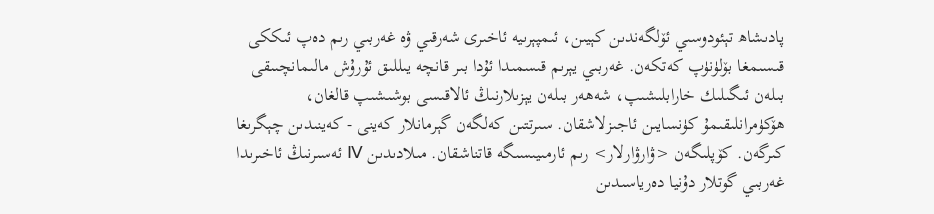پادىشاھ تېئودوسىي ئۆلگەندىن كېيىن، ئىمپېرىيە ئاخىرى شەرقىي ۋە غەربىي رىم دەپ ئىككى قىسىمغا بۆلۈنۈپ كەتكەن. غەربىي يېرىم قىسمىدا ئۇدا بىر قانچە يىللىق ئۇرۇش مالىمانچىىقى بىلەن ئىگىلىك خارابلىشىپ، شەھەر بىلەن يېزىلارنىڭ ئالاقىسى بوشىشىپ قالغان، ھۆكۈمرانلىقىمۇ كۈنسايىن ئاجىزلاشقان. سىرتتىن كەلگەن گېرمانلار كەينى - كەينىدىن چېگرىغا كىرگەن. كۆپلىگەن <ۋارۋارلار> رىم ئارمىيىسىگە قاتناشقان. مىلادىدىن Ⅳ ئەسىرنىڭ ئاخىرىدا غەربىي گوتلار دۇنيا دەرياسىدىن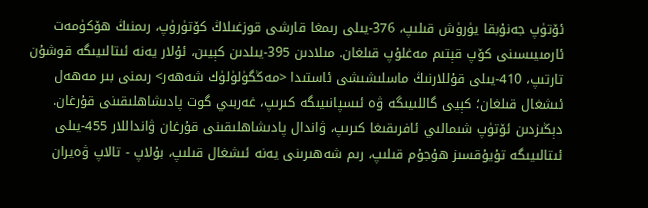ئۆتۈپ جەنۇبقا يۈرۈش قىلىپ، 376-يىلى رىمغا قارشى قوزغىلاڭ كۆتۈرۈپ، رىمنىڭ ھۆكۈمەت ئارمىيىسىنى كۆپ قېتىم مەغلۇپ قىلغان. مىلادىن 395-يىلدىن كېيىن، ئۇلار يەنە ئىتالىيىگە قوشۇن تارتىپ، 410-يىلى قۇللارنىڭ ماسلىشىشى ئاستىدا <مەڭگۈلۈلۈك شەھەر> رىمنى بىر مەھەل ئىشغال قىلغان؛ كېيى گاللىيىگە ۋە ئىسپانىيىگە كىرىپ، غەربىي گوت پادىشاھلىقىنى قۇرغان. دېڭىزدىن ئۆتۈپ شىمالىي ئافرىقىغا كىرىپ، ۋاندال پادىشاھلىقىنى قۇرغان ۋانداللار 455-يىلى ئىتالىيىگە تۇيۇقسىز ھۇجۇم قىلىپ، رىم شەھىرىنى يەنە ئىشغال قىلىپ، بۇلاپ - تالاپ ۋەيران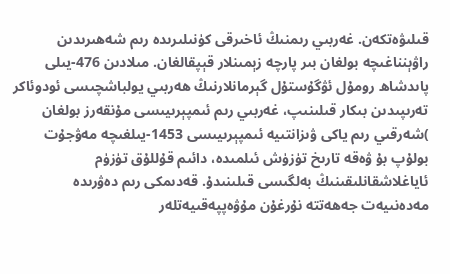قىلىۋەتكەن. غەربىي رىمنىڭ ئاخىرقى كۈنىلىرىدە رىم شەھىرىدىن راۋېنناغىچە بولغان بىر پارچە زېمىنلار قېپقالغان. مىلادىن 476-يىلى پاىدشاھ رومۇل ئۋگۇستۇل گېرمانلارنىڭ ھەربىي يولباشچىسى ئودوئاكر تەرىپىدىن بىكار قىلىنىپ، غەربىي رىم ئىمپېرىيىسى مۇنقەرز بولغان )شەرقىي رىم ياكى ۋىزانتىيە ئىمپېرىيىسى 1453-يىلغىچە مەۋجۇت بولۇپ بۇ ۋەقە تارىخ تۈزۈش ئىلمىدە، دائىم قۇللۇق تۈزۈم ئاياغلاشقانلىقىنىڭ بەلگىسى قىلىنىدۇ. قەدىمكى رىم دەۋرىدە مەدەنىيەت جەھەتتە نۇرغۇن مۇۋەپپەقىيەتلەر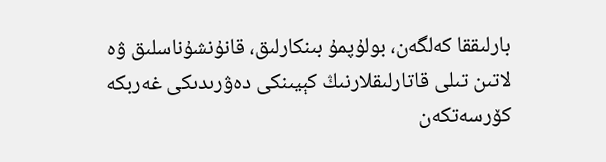بارلىققا كەلگەن، بولۇپمۇ بىنكارلىق، قانۇنشۇناسلىق ۋە لاتىن تىلى قاتارلىقلارنىڭ كېيىنكى دەۋرىدىكى غەربكە كۆرسەتكەن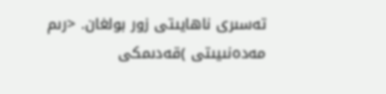تەسىرى ناھايىتى زور بولغان. <رىم مەدەنىيىتى )قەدىمكى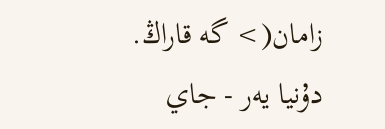زامان(> گە قاراڭ.
دۇنيا يەر - جاي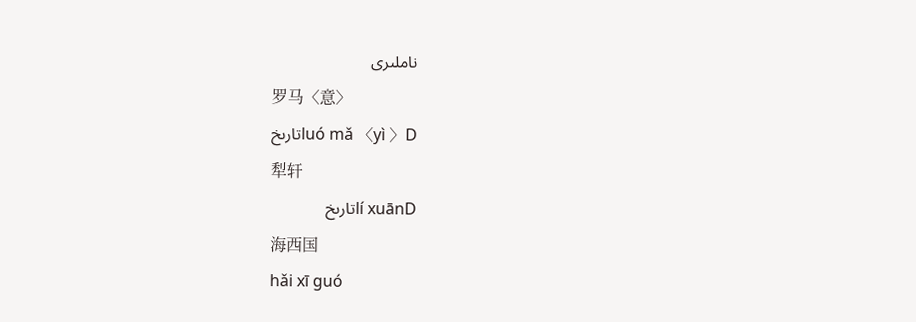ناملىرى
罗马〈意〉
luó mǎ 〈yì 〉Dتارىخ
犁轩
lí xuānDتارىخ
海西国
hǎi xī guó